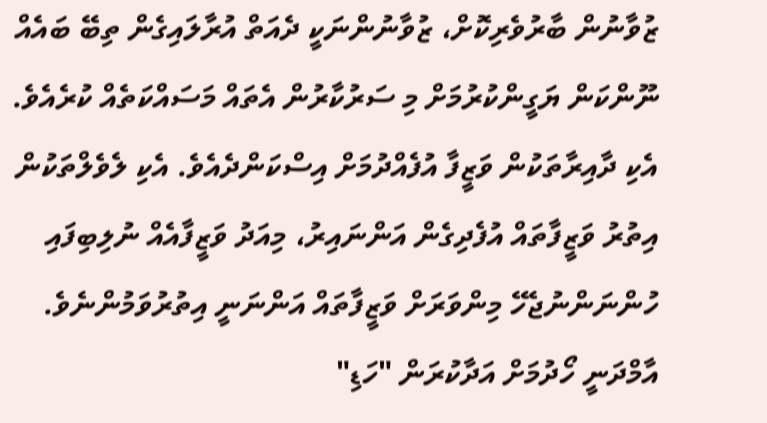ޒުވާނުން ބާރުވެރިކޮށް، ޒުވާނުންނަކީ ދެއަތް އުރާލައިގެން ތިބޭ ބައެއް ނޫންކަން ޔަގީންކުރުމަށް މި ސަރުކާރުން އެތައް މަސައްކަތެއް ކުރެއެވެ. އެކި ދާއިރާތަކުން ވަޒީފާ އުފެއްދުމަށް އިސްކަންދެއެވެ. އެކި ލެވެލްތަކުން އިތުރު ވަޒީފާތައް އުފެދިގެން އަންނައިރު، މިއަދު ވަޒީފާއެއް ނުލިބިފައި ހުންނަންނުޖެހޭ މިންވަރަށް ވަޒީފާތައް އަންނަނީ އިތުރުވަމުންނެވެ. އާމްދަނީ ހޯދުމަށް އަދާކުރަން "ހަޑި"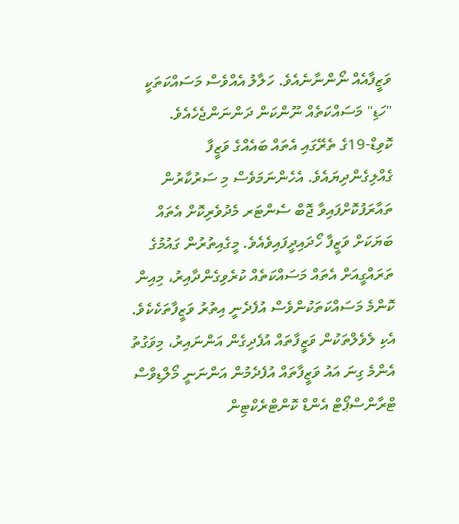ވަޒީފާއެއް ނޯންނާނެއެވެ. ހަލާލު އެއްވެސް މަސައްކަތަކީ "ހަޑި" މަސައްކަތެއް ނޫންކަން ދަންނަންޖެހެއެވެ.
ކޮވިޑް-19ގެ ތެރޭގައި އެތައް ބައެއްގެ ވަޒީފާ ގެއްލިގެންދިޔައެވެ. އެހެންނަމަވެސް މި ސަރުކާރުން ތައާރަފުކޮށްފައިވާ ޖޮބް ސެންޓަރ މެދުވެރިކޮށް އެތައް ބަޔަކަށް ވަޒީފާ ހޯދައިދީފައިވެއެވެ. މީގެއިތުރުން ގައުމުގެ ތަރައްގީއަށް އެތައް މަސައްކަތެއް ކުރެވިގެންދާއިރު، މިއިން ކޮންމެ މަސައްކަތަކުންވެސް އުފެދެނީ އިތުރު ވަޒީފާތަކެކެވެ. އެކި ލެވެލްތަކުން ވަޒީފާތައް އުފެދިގެން އަންނައިރު، މިވަގުތު އެންމެ ގިނަ އައު ވަޒީފާތައް އުފެދެމުން އަންނަނީ މޯލްޑިވްސް ޓްރާންސްޕޯޓް އެންޑް ކޮންޓްރެކްޓިން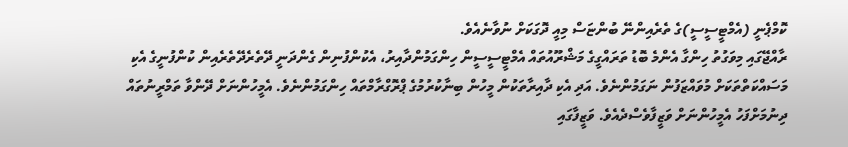ކޮމްޕެނީ (އެމްޓީސީސީ)ގެ ތެރެއިންނޭ ބުންޏަސް މިއީ ދޮގަކަށް ނުވާނެއެވެ.
ރާއްޖޭގައި މިވަގުތު ހިންގާ އެންމެ ބޮޑު ތަރައްގީގެ މަޝްރޫއުތައް އެމްޓީސީސީން ހިންގަމުންދާއިރު، އެކުންފުނިން ގެންދަނީ ދޭތެރެދޭތެރެއިން ކުންފުނީގެ އެކި މަސައްކަތްތަކަށް މުވައްޒަފުން ނަގަމުންނެވެ. އަދި އެކި ދާއިރާތަކުން މީހުން ބިނާކުރުމުގެ ޕްރޮގްރާމްތައް ހިންގަމުންނެވެ. އެމީހުންނަށް ދޭންވާ ތަމްރީނުތައް ދިނުމަށްފަހު އެމީހުންނަށް ވަޒީފާވެސްދެއެވެ. ވަޒީފާގައި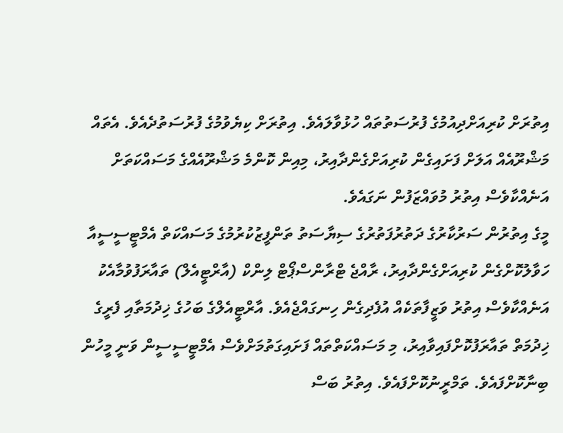އިތުރަށް ކުރިއަށްދިއުމުގެ ފުރުސަތުތައް ހުޅުވާލައެވެ. އިތުރަށް ކިޔެވުމުގެ ފުރުސަތުދެއެވެ. އެތައް މަޝްރޫއެއް އަލަށް ފަށައިގެން ކުރިއަށްގެންދާއިރު، މިއިން ކޮންމެ މަޝްރޫއެއްގެ މަސައްކަތަށް އަނެއްކާވެސް އިތުރު މުވައްޒަފުން ނަގައެވެ.
މީގެ އިތުރުން ސަރުކާރުގެ ދަތުރުފަތުރުގެ ސިޔާސަތު ތަންފީޒުކުރުމުގެ މަސައްކަތް އެމްޓީސީސީއާ ހަވާލުކޮށްގެން ކުރިއަށްގެންދާއިރު، ރާއްޖެ ޓްރާންސްޕޯޓް ލިންކް (އާރްޓީއެލް) ތައާރަފުވުމާއެކު އަނެއްކާވެސް އިތުރު ވަޒީފާތަކެއް އުފެދިގެން ހިނގައްޖެއެވެ. އާރްޓީއެލްގެ ބަހުގެ ޚިދުމަތާއި ފެރީގެ ޚިދުމަތް ތައާރަފުކޮށްފައިވާއިރު، މި މަސައްކަތްތައް ފަށައިގަތުމަށްވެސް އެމްޓީސީސީން ވަނީ މީހުން ބިނާކޮށްފައެވެ. ތަމްރީނުކޮށްފައެވެ. އިތުރު ބަސް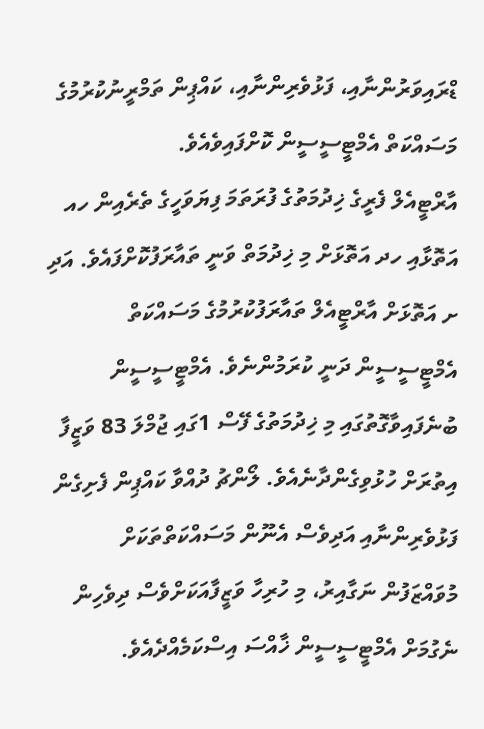ޑްރައިވަރުންނާއި، ފަޅުވެރިންނާއި، ކައްޕިން ތަމްރީނުކުރުމުގެ މަސައްކަތް އެމްޓީސީސީން ކޮށްފައިވެއެވެ.
އާރްޓީއެލް ފެރީގެ ޚިދުމަތުގެ ފުރަތަމަ ފިޔަވަހީގެ ތެރެއިން ހއ އަތޮޅާއި ހދ އަތޮޅަށް މި ޚިދުމަތް ވަނީ ތައާރަފުކޮށްފައެވެ. އަދި ށ އަތޮޅަށް އާރްޓީއެލް ތައާރަފުކުރުމުގެ މަސައްކަތް އެމްޓީސީސީން ދަނީ ކުރަމުންނެވެ. އެމްޓީސީސީން ބުނެފައިވާގޮތުގައި މި ޚިދުމަތުގެ ފޭސް 1ގައި ޖުމްލަ 83 ވަޒީފާ އިތުރަށް ހުޅުވިގެންދާނެއެވެ. ލޯންޗު ދުއްވާ ކައްޕިން ފެށިގެން ފަޅުވެރިންނާއި އަދިވެސް އެނޫން މަސައްކަތްތަކަށް މުވައްޒަފުން ނަގާއިރު، މި ހުރިހާ ވަޒީފާއަކަށްވެސް ދިވެހިން ނެގުމަށް އެމްޓީސީސީން ޚާއްސަ އިސްކަމެއްދެއެވެ.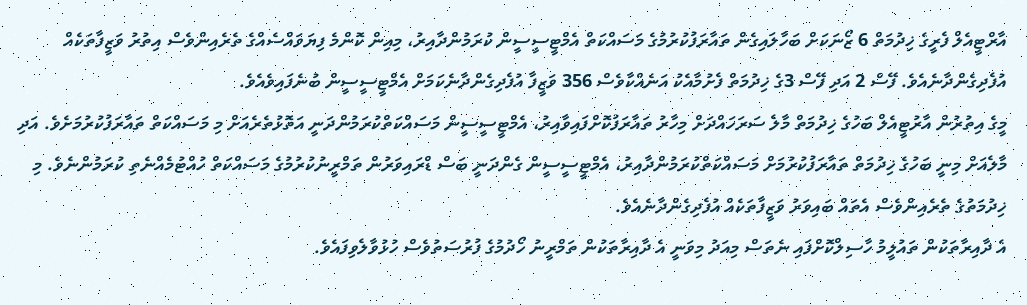އާރްޓީއެލް ފެރީގެ ޚިދުމަތް 6 ޒޯނަކަށް ބަހާލައިގެން ތައާރަފުކުރުމުގެ މަސައްކަތް އެމްޓީސީސީން ކުރަމުންދާއިރު، މިއިން ކޮންމެ ފިޔަވައްސެއްގެ ތެރެއިންވެސް އިތުރު ވަޒީފާތަކެއް އުފެދިގެންދާނެއެވެ. ފޭސް 2 އަދި ފޭސް 3ގެ ޚިދުމަތް ފެށުމާއެކު އަނެއްކާވެސް 356 ވަޒީފާ އުފެދިގެންދާނެކަމަށް އެމްޓީސީސީން ބުނެފައިވެއެވެ.
މީގެ އިތުރުން އާރުޓީއެލް ބަހުގެ ޚިދުމަތް މާލެ ސަރަހައްދަށް މިހާރު ތައާރަފުކޮށްފައިވާއިރު، އެމްޓީސީސީން މަސައްކަތްކުރަމުންދަނީ އަތޮޅުތެރެއަށް މި މަސައްކަތް ތައާރަފުކުރުމަށެވެ. އަދި މާލެއަށް މިނީ ބަހުގެ ޚިދުމަތް ތައާރަފުކުރުމަށް މަސައްކަތްކުރަމުންދާއިރު، އެމްޓީސީސީން ގެންދަނީ ބަސް ޑްރައިވަރުން ތަމްރީނުކުރުމުގެ މަސައްކަތް ހުއްޓުމެއްނެތި ކުރަމުންނެވެ. މި ޚިދުމަތުގެ ތެރެއިންވެސް އެތައް ބައިވަރު ވަޒީފާތަކެއް އުފެދިގެންދާނެއެވެ.
އެ ދާއިރާތަކުން ތައުލީމު ހާސިލްކޮށްފައި ނެތަސް މިއަދު މިވަނީ އެ ދާއިރާތަކުން ތަމްރީނު ހޯދުމުގެ ފުރުސަތުވެސް ހުޅުވާލެވިފައެވެ.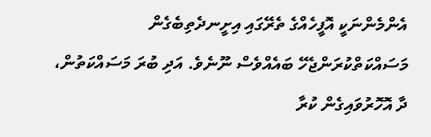އެންމެންނަކީ އޮފީހެއްގެ ތެރޭގައި އިށީނދެތިބެގެން މަސައްކަތްކުރަންޖެހޭ ބައެއްވެސް ނޫނެވެ. އަދި ބުރަ މަސައްކަތުން، ދާ އޮހޮރުވައިގެން ކުރާ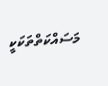މަސައްކަތްތަކަކީ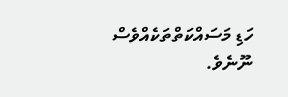ހަޑި މަސައްކަތްތަކެއްވެސް ނޫނެވެ.